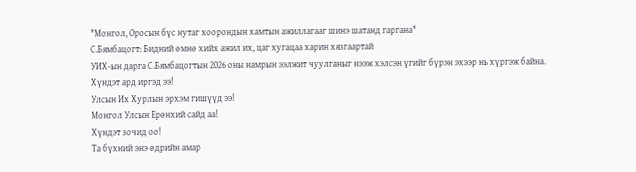"Монгол, Оросын бүс нутаг хоорондын хамтын ажиллагааг шинэ шатанд гаргана"
С.Бямбацогт: Бидний өмнө хийх ажил их, цаг хугацаа харин хязгаартай
УИХ-ын дарга С.Бямбацогтын 2026 оны намрын ээлжит чуулганыг нээж хэлсэн үгийг бүрэн эхээр нь хүргэж байна.
Хүндэт ард иргэд ээ!
Улсын Их Хурлын эрхэм гишүүд ээ!
Монгол Улсын Ерөнхий сайд аа!
Хүндэт зочид оо!
Та бүхний энэ өдрийн амар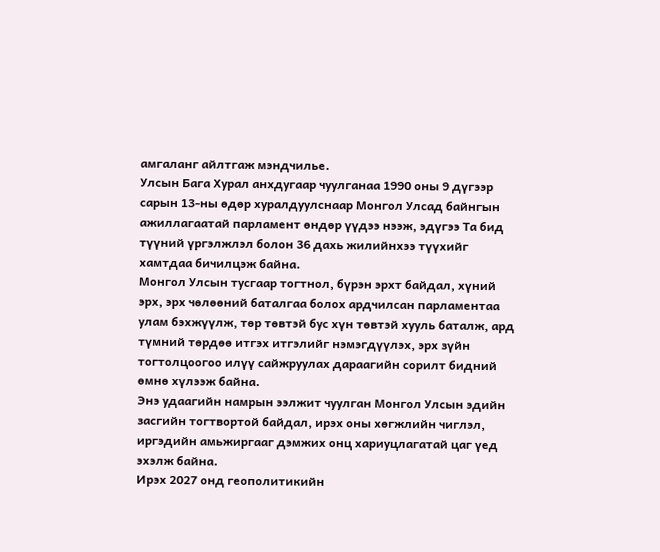амгаланг айлтгаж мэндчилье.
Улсын Бага Хурал анхдугаар чуулганаа 1990 оны 9 дүгээр сарын 13-ны өдөр хуралдуулснаар Монгол Улсад байнгын ажиллагаатай парламент өндөр үүдээ нээж, эдүгээ Та бид түүний үргэлжлэл болон 36 дахь жилийнхээ түүхийг хамтдаа бичилцэж байна.
Монгол Улсын тусгаар тогтнол, бүрэн эрхт байдал, хүний эрх, эрх чөлөөний баталгаа болох ардчилсан парламентаа улам бэхжүүлж, төр төвтэй бус хүн төвтэй хууль баталж, ард түмний төрдөө итгэх итгэлийг нэмэгдүүлэх, эрх зүйн тогтолцоогоо илүү сайжруулах дараагийн сорилт бидний өмнө хүлээж байна.
Энэ удаагийн намрын ээлжит чуулган Монгол Улсын эдийн засгийн тогтвортой байдал, ирэх оны хөгжлийн чиглэл, иргэдийн амьжиргааг дэмжих онц хариуцлагатай цаг үед эхэлж байна.
Ирэх 2027 онд геополитикийн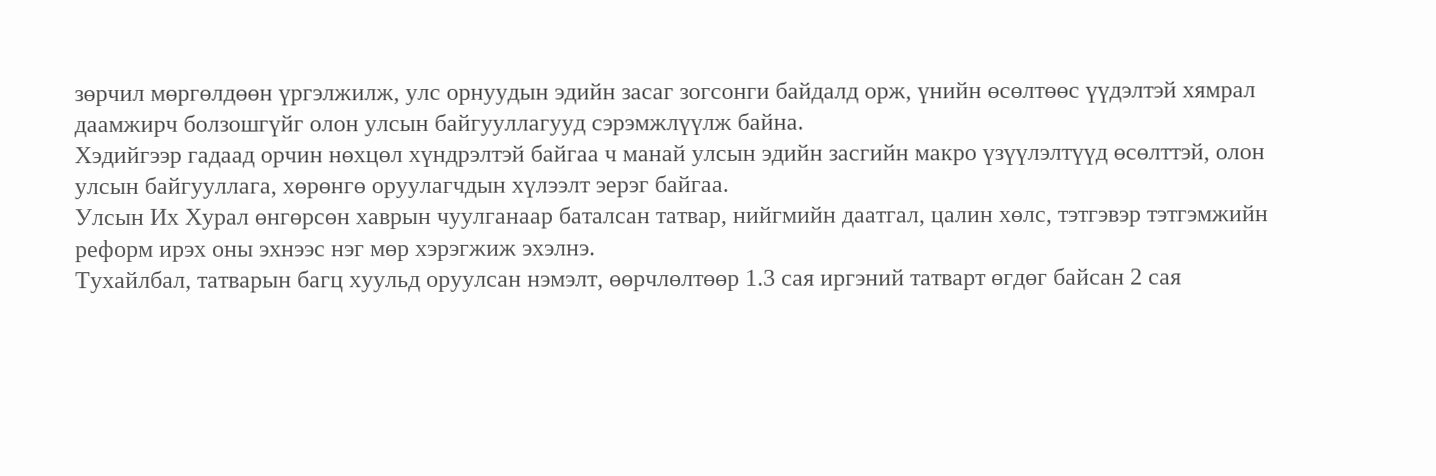зөрчил мөргөлдөөн үргэлжилж, улс орнуудын эдийн засаг зогсонги байдалд орж, үнийн өсөлтөөс үүдэлтэй хямрал даамжирч болзошгүйг олон улсын байгууллагууд сэрэмжлүүлж байна.
Хэдийгээр гадаад орчин нөхцөл хүндрэлтэй байгаа ч манай улсын эдийн засгийн макро үзүүлэлтүүд өсөлттэй, олон улсын байгууллага, хөрөнгө оруулагчдын хүлээлт эерэг байгаа.
Улсын Их Хурал өнгөрсөн хаврын чуулганаар баталсан татвар, нийгмийн даатгал, цалин хөлс, тэтгэвэр тэтгэмжийн реформ ирэх оны эхнээс нэг мөр хэрэгжиж эхэлнэ.
Тухайлбал, татварын багц хуульд оруулсан нэмэлт, өөрчлөлтөөр 1.3 сая иргэний татварт өгдөг байсан 2 сая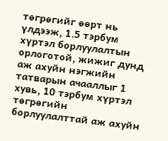төгрөгийг өөрт нь үлдээж, 1.5 тэрбум хүртэл борлуулалтын орлоготой, жижиг дунд аж ахуйн нэгжийн татварын ачааллыг 1 хувь, 10 тэрбум хүртэл төгрөгийн борлуулалттай аж ахуйн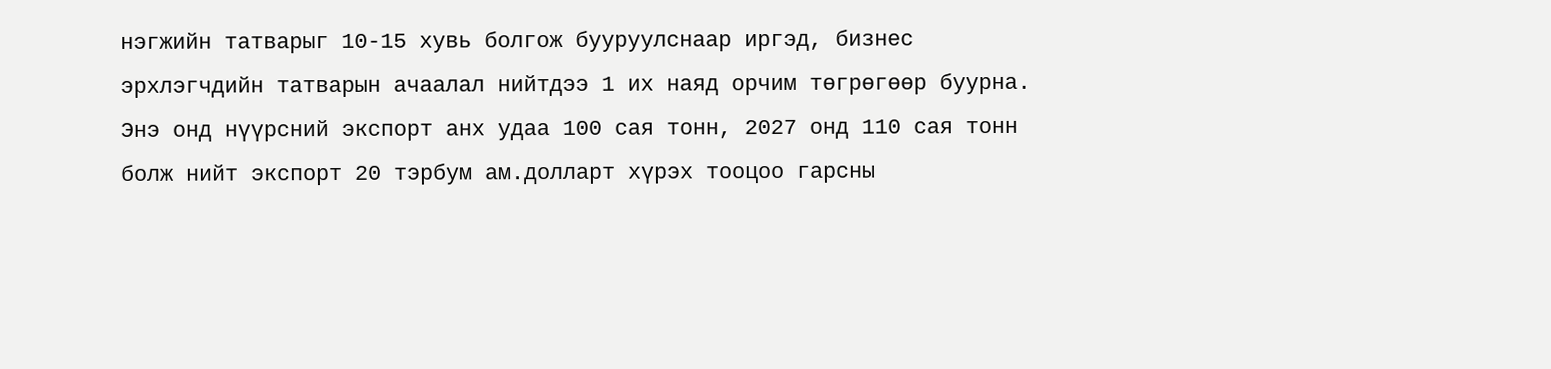нэгжийн татварыг 10-15 хувь болгож бууруулснаар иргэд, бизнес эрхлэгчдийн татварын ачаалал нийтдээ 1 их наяд орчим төгрөгөөр буурна.
Энэ онд нүүрсний экспорт анх удаа 100 сая тонн, 2027 онд 110 сая тонн болж нийт экспорт 20 тэрбум ам.долларт хүрэх тооцоо гарсны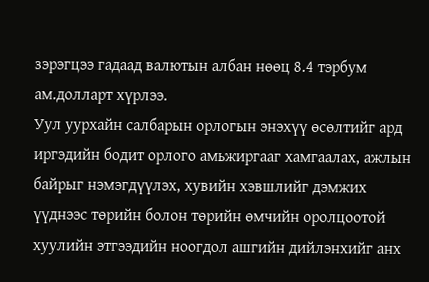зэрэгцээ гадаад валютын албан нөөц 8.4 тэрбум ам.долларт хүрлээ.
Уул уурхайн салбарын орлогын энэхүү өсөлтийг ард иргэдийн бодит орлого амьжиргааг хамгаалах, ажлын байрыг нэмэгдүүлэх, хувийн хэвшлийг дэмжих үүднээс төрийн болон төрийн өмчийн оролцоотой хуулийн этгээдийн ноогдол ашгийн дийлэнхийг анх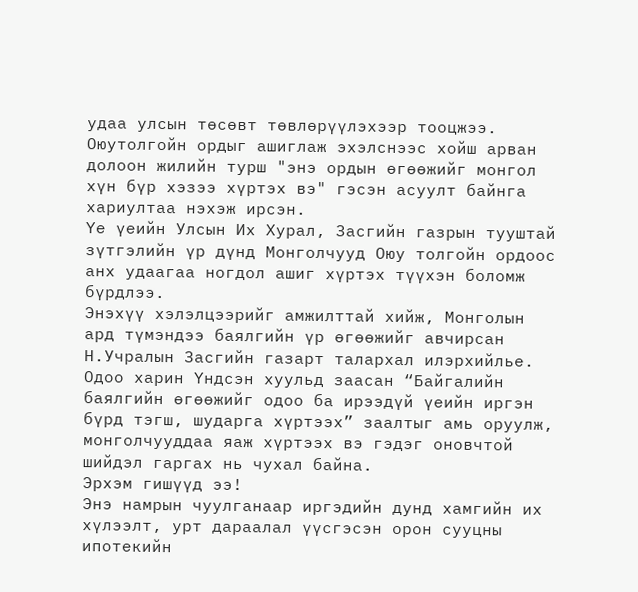удаа улсын төсөвт төвлөрүүлэхээр тооцжээ.
Оюутолгойн ордыг ашиглаж эхэлснээс хойш арван долоон жилийн турш "энэ ордын өгөөжийг монгол хүн бүр хэзээ хүртэх вэ" гэсэн асуулт байнга хариултаа нэхэж ирсэн.
Үе үеийн Улсын Их Хурал, Засгийн газрын тууштай зүтгэлийн үр дүнд Монголчууд Оюу толгойн ордоос анх удаагаа ногдол ашиг хүртэх түүхэн боломж бүрдлээ.
Энэхүү хэлэлцээрийг амжилттай хийж, Монголын ард түмэндээ баялгийн үр өгөөжийг авчирсан Н.Учралын Засгийн газарт талархал илэрхийлье.
Одоо харин Үндсэн хуульд заасан “Байгалийн баялгийн өгөөжийг одоо ба ирээдүй үеийн иргэн бүрд тэгш, шударга хүртээх” заалтыг амь оруулж, монголчууддаа яаж хүртээх вэ гэдэг оновчтой шийдэл гаргах нь чухал байна.
Эрхэм гишүүд ээ!
Энэ намрын чуулганаар иргэдийн дунд хамгийн их хүлээлт, урт дараалал үүсгэсэн орон сууцны ипотекийн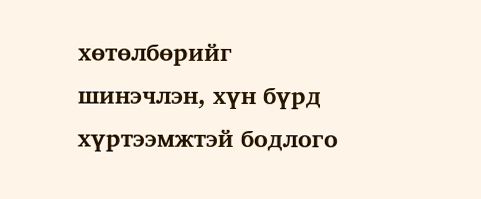хөтөлбөрийг шинэчлэн, хүн бүрд хүртээмжтэй бодлого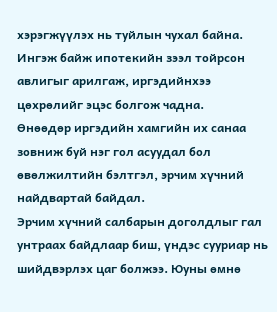хэрэгжүүлэх нь туйлын чухал байна. Ингэж байж ипотекийн зээл тойрсон авлигыг арилгаж, иргэдийнхээ цөхрөлийг эцэс болгож чадна.
Өнөөдөр иргэдийн хамгийн их санаа зовниж буй нэг гол асуудал бол өвөлжилтийн бэлтгэл, эрчим хүчний найдвартай байдал.
Эрчим хүчний салбарын доголдлыг гал унтраах байдлаар биш, үндэс сууриар нь шийдвэрлэх цаг болжээ. Юуны өмнө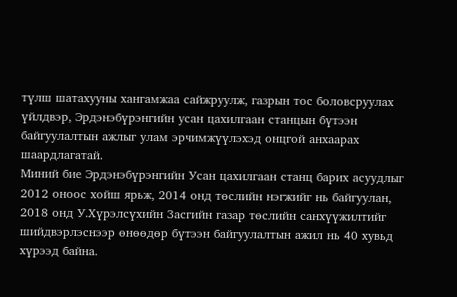түлш шатахууны хангамжаа сайжруулж, газрын тос боловсруулах үйлдвэр, Эрдэнэбүрэнгийн усан цахилгаан станцын бүтээн байгуулалтын ажлыг улам эрчимжүүлэхэд онцгой анхаарах шаардлагатай.
Миний бие Эрдэнэбүрэнгийн Усан цахилгаан станц барих асуудлыг 2012 оноос хойш ярьж, 2014 онд төслийн нэгжийг нь байгуулан, 2018 онд У.Хүрэлсүхийн Засгийн газар төслийн санхүүжилтийг шийдвэрлэснээр өнөөдөр бүтээн байгуулалтын ажил нь 40 хувьд хүрээд байна.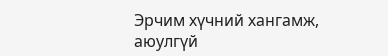Эрчим хүчний хангамж, аюулгүй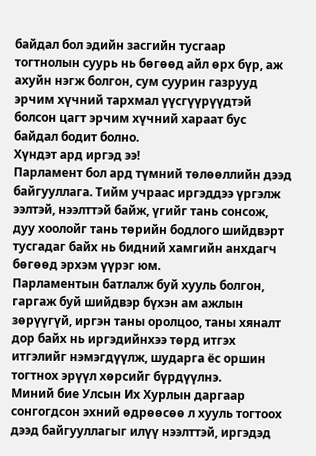байдал бол эдийн засгийн тусгаар тогтнолын суурь нь бөгөөд айл өрх бүр, аж ахуйн нэгж болгон, сум суурин газрууд эрчим хүчний тархмал үүсгүүрүүдтэй болсон цагт эрчим хүчний хараат бус байдал бодит болно.
Хүндэт ард иргэд ээ!
Парламент бол ард түмний төлөөллийн дээд байгууллага. Тийм учраас иргэддээ үргэлж ээлтэй, нээлттэй байж, үгийг тань сонсож, дуу хоолойг тань төрийн бодлого шийдвэрт тусгадаг байх нь бидний хамгийн анхдагч бөгөөд эрхэм үүрэг юм.
Парламентын батлалж буй хууль болгон, гаргаж буй шийдвэр бүхэн ам ажлын зөрүүгүй, иргэн таны оролцоо, таны хяналт дор байх нь иргэдийнхээ төрд итгэх итгэлийг нэмэгдүүлж, шударга ёс оршин тогтнох эрүүл хөрсийг бүрдүүлнэ.
Миний бие Улсын Их Хурлын даргаар сонгогдсон эхний өдрөөсөө л хууль тогтоох дээд байгууллагыг илүү нээлттэй, иргэдэд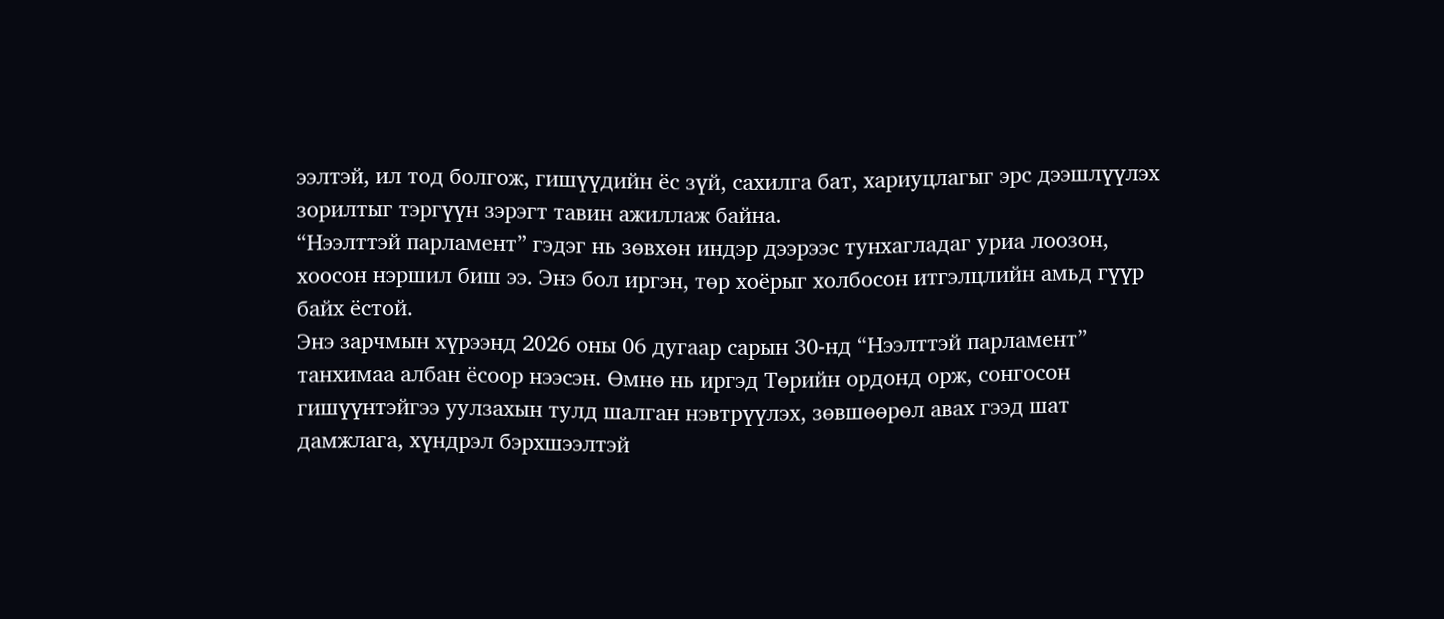ээлтэй, ил тод болгож, гишүүдийн ёс зүй, сахилга бат, хариуцлагыг эрс дээшлүүлэх зорилтыг тэргүүн зэрэгт тавин ажиллаж байна.
“Нээлттэй парламент” гэдэг нь зөвхөн индэр дээрээс тунхагладаг уриа лоозон, хоосон нэршил биш ээ. Энэ бол иргэн, төр хоёрыг холбосон итгэлцлийн амьд гүүр байх ёстой.
Энэ зарчмын хүрээнд 2026 оны 06 дугаар сарын 30-нд “Нээлттэй парламент” танхимаа албан ёсоор нээсэн. Өмнө нь иргэд Төрийн ордонд орж, сонгосон гишүүнтэйгээ уулзахын тулд шалган нэвтрүүлэх, зөвшөөрөл авах гээд шат дамжлага, хүндрэл бэрхшээлтэй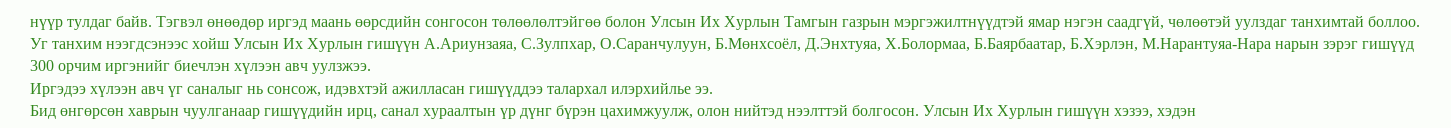нүүр тулдаг байв. Тэгвэл өнөөдөр иргэд маань өөрсдийн сонгосон төлөөлөлтэйгөө болон Улсын Их Хурлын Тамгын газрын мэргэжилтнүүдтэй ямар нэгэн саадгүй, чөлөөтэй уулздаг танхимтай боллоо.
Уг танхим нээгдсэнээс хойш Улсын Их Хурлын гишүүн А.Ариунзаяа, С.Зулпхар, О.Саранчулуун, Б.Мөнхсоёл, Д.Энхтуяа, Х.Болормаа, Б.Баярбаатар, Б.Хэрлэн, М.Нарантуяа-Нара нарын зэрэг гишүүд 300 орчим иргэнийг биечлэн хүлээн авч уулзжээ.
Иргэдээ хүлээн авч үг саналыг нь сонсож, идэвхтэй ажилласан гишүүддээ талархал илэрхийлье ээ.
Бид өнгөрсөн хаврын чуулганаар гишүүдийн ирц, санал хураалтын үр дүнг бүрэн цахимжуулж, олон нийтэд нээлттэй болгосон. Улсын Их Хурлын гишүүн хэзээ, хэдэн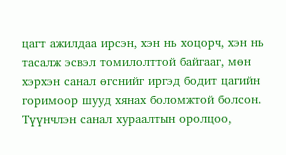цагт ажилдаа ирсэн, хэн нь хоцорч, хэн нь тасалж эсвэл томилолттой байгааг, мөн хэрхэн санал өгснийг иргэд бодит цагийн горимоор шууд хянах боломжтой болсон.
Түүнчлэн санал хураалтын оролцоо,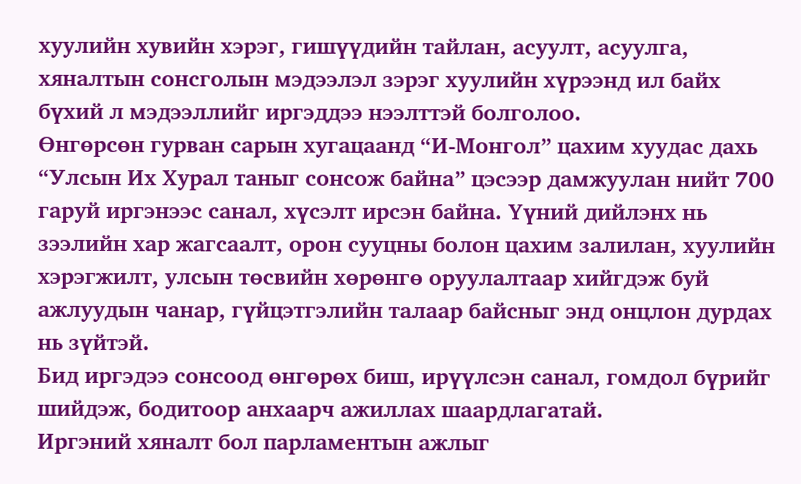хуулийн хувийн хэрэг, гишүүдийн тайлан, асуулт, асуулга, хяналтын сонсголын мэдээлэл зэрэг хуулийн хүрээнд ил байх бүхий л мэдээллийг иргэддээ нээлттэй болголоо.
Өнгөрсөн гурван сарын хугацаанд “И-Монгол” цахим хуудас дахь “Улсын Их Хурал таныг сонсож байна” цэсээр дамжуулан нийт 700 гаруй иргэнээс санал, хүсэлт ирсэн байна. Үүний дийлэнх нь зээлийн хар жагсаалт, орон сууцны болон цахим залилан, хуулийн хэрэгжилт, улсын төсвийн хөрөнгө оруулалтаар хийгдэж буй ажлуудын чанар, гүйцэтгэлийн талаар байсныг энд онцлон дурдах нь зүйтэй.
Бид иргэдээ сонсоод өнгөрөх биш, ирүүлсэн санал, гомдол бүрийг шийдэж, бодитоор анхаарч ажиллах шаардлагатай.
Иргэний хяналт бол парламентын ажлыг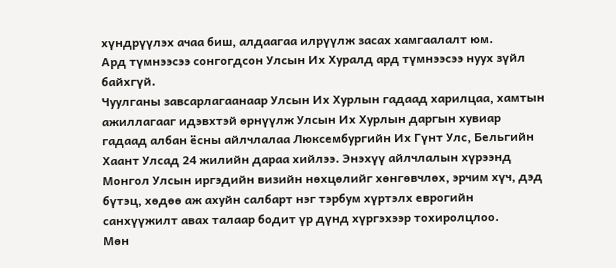хүндрүүлэх ачаа биш, алдаагаа илрүүлж засах хамгаалалт юм.
Ард түмнээсээ сонгогдсон Улсын Их Хуралд ард түмнээсээ нуух зүйл байхгүй.
Чуулганы завсарлагаанаар Улсын Их Хурлын гадаад харилцаа, хамтын ажиллагааг идэвхтэй өрнүүлж Улсын Их Хурлын даргын хувиар гадаад албан ёсны айлчлалаа Люксембургийн Их Гүнт Улс, Бельгийн Хаант Улсад 24 жилийн дараа хийлээ. Энэхүү айлчлалын хүрээнд Монгол Улсын иргэдийн визийн нөхцөлийг хөнгөвчлөх, эрчим хүч, дэд бүтэц, хөдөө аж ахуйн салбарт нэг тэрбум хүртэлх еврогийн санхүүжилт авах талаар бодит үр дүнд хүргэхээр тохиролцлоо.
Мөн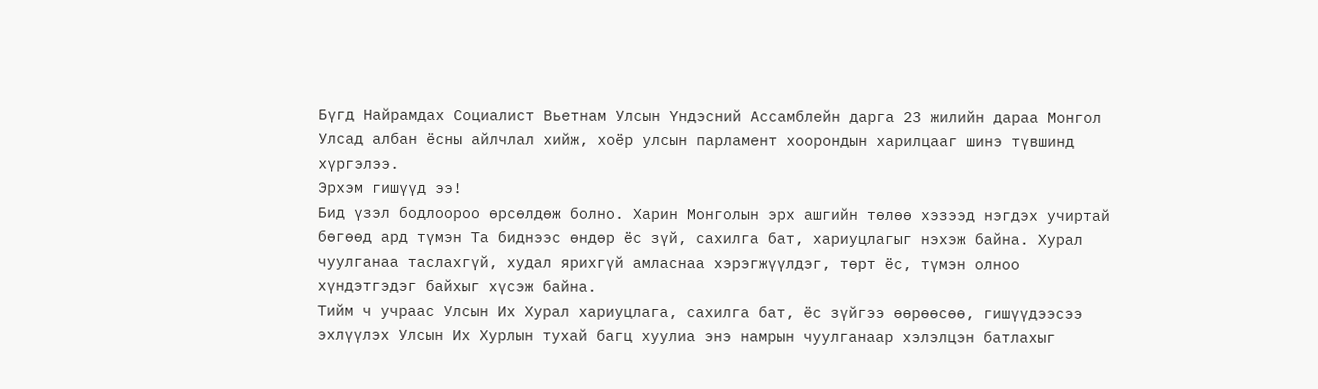Бүгд Найрамдах Социалист Вьетнам Улсын Үндэсний Ассамблейн дарга 23 жилийн дараа Монгол Улсад албан ёсны айлчлал хийж, хоёр улсын парламент хоорондын харилцааг шинэ түвшинд хүргэлээ.
Эрхэм гишүүд ээ!
Бид үзэл бодлоороо өрсөлдөж болно. Харин Монголын эрх ашгийн төлөө хэзээд нэгдэх учиртай бөгөөд ард түмэн Та биднээс өндөр ёс зүй, сахилга бат, хариуцлагыг нэхэж байна. Хурал чуулганаа таслахгүй, худал ярихгүй амласнаа хэрэгжүүлдэг, төрт ёс, түмэн олноо хүндэтгэдэг байхыг хүсэж байна.
Тийм ч учраас Улсын Их Хурал хариуцлага, сахилга бат, ёс зүйгээ өөрөөсөө, гишүүдээсээ эхлүүлэх Улсын Их Хурлын тухай багц хуулиа энэ намрын чуулганаар хэлэлцэн батлахыг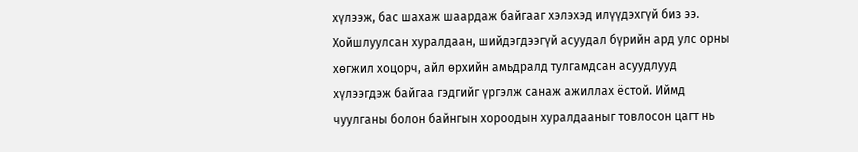хүлээж, бас шахаж шаардаж байгааг хэлэхэд илүүдэхгүй биз ээ.
Хойшлуулсан хуралдаан, шийдэгдээгүй асуудал бүрийн ард улс орны хөгжил хоцорч, айл өрхийн амьдралд тулгамдсан асуудлууд хүлээгдэж байгаа гэдгийг үргэлж санаж ажиллах ёстой. Иймд чуулганы болон байнгын хороодын хуралдааныг товлосон цагт нь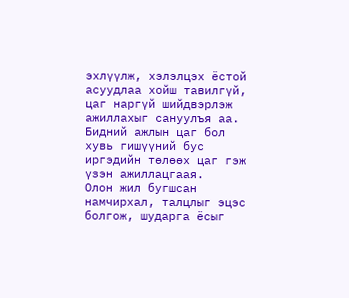эхлүүлж, хэлэлцэх ёстой асуудлаа хойш тавилгүй, цаг наргүй шийдвэрлэж ажиллахыг сануулъя аа. Бидний ажлын цаг бол хувь гишүүний бус иргэдийн төлөөх цаг гэж үзэн ажиллацгаая.
Олон жил бугшсан намчирхал, талцлыг эцэс болгож, шударга ёсыг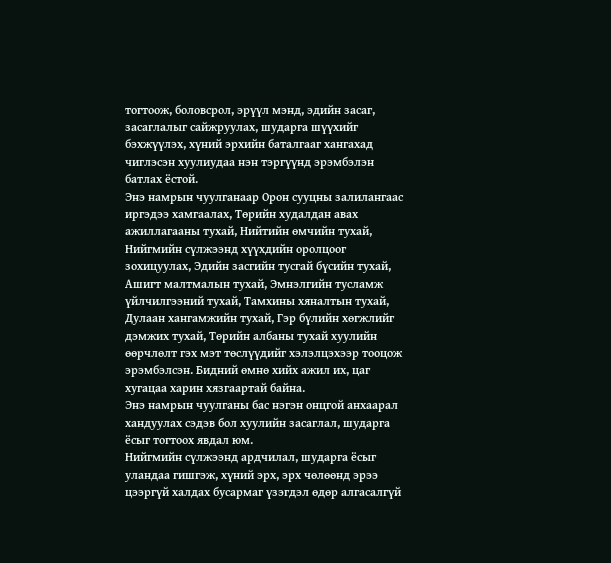тогтоож, боловсрол, эрүүл мэнд, эдийн засаг, засаглалыг сайжруулах, шударга шүүхийг бэхжүүлэх, хүний эрхийн баталгааг хангахад чиглэсэн хуулиудаа нэн тэргүүнд эрэмбэлэн батлах ёстой.
Энэ намрын чуулганаар Орон сууцны залилангаас иргэдээ хамгаалах, Төрийн худалдан авах ажиллагааны тухай, Нийтийн өмчийн тухай, Нийгмийн сүлжээнд хүүхдийн оролцоог зохицуулах, Эдийн засгийн тусгай бүсийн тухай, Ашигт малтмалын тухай, Эмнэлгийн тусламж үйлчилгээний тухай, Тамхины хяналтын тухай, Дулаан хангамжийн тухай, Гэр бүлийн хөгжлийг дэмжих тухай, Төрийн албаны тухай хуулийн өөрчлөлт гэх мэт төслүүдийг хэлэлцэхээр тооцож эрэмбэлсэн. Бидний өмнө хийх ажил их, цаг хугацаа харин хязгаартай байна.
Энэ намрын чуулганы бас нэгэн онцгой анхаарал хандуулах сэдэв бол хуулийн засаглал, шударга ёсыг тогтоох явдал юм.
Нийгмийн сүлжээнд ардчилал, шударга ёсыг уландаа гишгэж, хүний эрх, эрх чөлөөнд эрээ цээргүй халдах бусармаг үзэгдэл өдөр алгасалгүй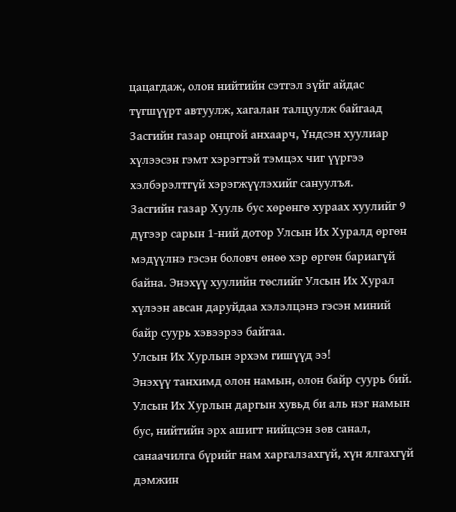цацагдаж, олон нийтийн сэтгэл зүйг айдас түгшүүрт автуулж, хагалан талцуулж байгаад Засгийн газар онцгой анхаарч, Үндсэн хуулиар хүлээсэн гэмт хэрэгтэй тэмцэх чиг үүргээ хэлбэрэлтгүй хэрэгжүүлэхийг сануулъя.
Засгийн газар Хууль бус хөрөнгө хураах хуулийг 9 дүгээр сарын 1-ний дотор Улсын Их Хуралд өргөн мэдүүлнэ гэсэн боловч өнөө хэр өргөн бариагүй байна. Энэхүү хуулийн төслийг Улсын Их Хурал хүлээн авсан даруйдаа хэлэлцэнэ гэсэн миний байр суурь хэвээрээ байгаа.
Улсын Их Хурлын эрхэм гишүүд ээ!
Энэхүү танхимд олон намын, олон байр суурь бий. Улсын Их Хурлын даргын хувьд би аль нэг намын бус, нийтийн эрх ашигт нийцсэн зөв санал, санаачилга бүрийг нам харгалзахгүй, хүн ялгахгүй дэмжин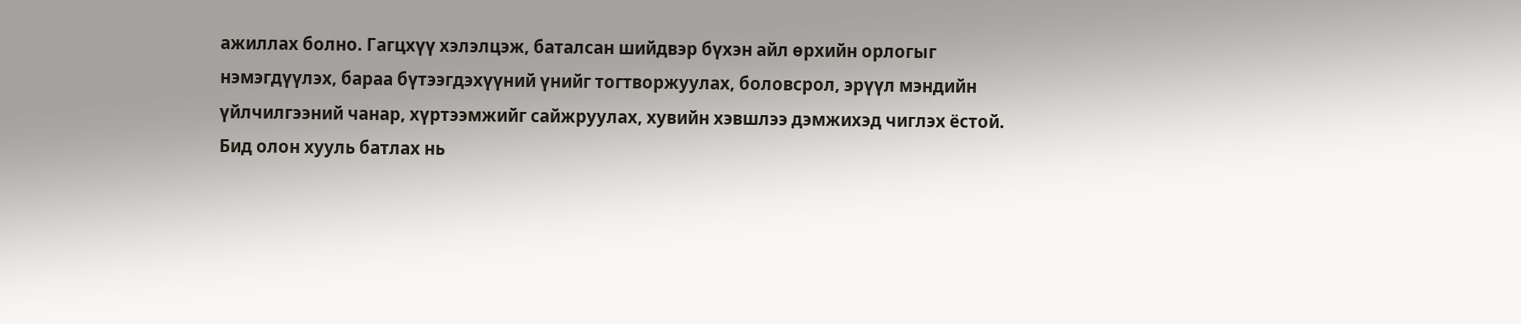ажиллах болно. Гагцхүү хэлэлцэж, баталсан шийдвэр бүхэн айл өрхийн орлогыг нэмэгдүүлэх, бараа бүтээгдэхүүний үнийг тогтворжуулах, боловсрол, эрүүл мэндийн үйлчилгээний чанар, хүртээмжийг сайжруулах, хувийн хэвшлээ дэмжихэд чиглэх ёстой.
Бид олон хууль батлах нь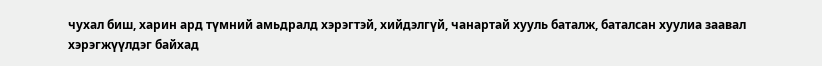чухал биш, харин ард түмний амьдралд хэрэгтэй, хийдэлгүй, чанартай хууль баталж, баталсан хуулиа заавал хэрэгжүүлдэг байхад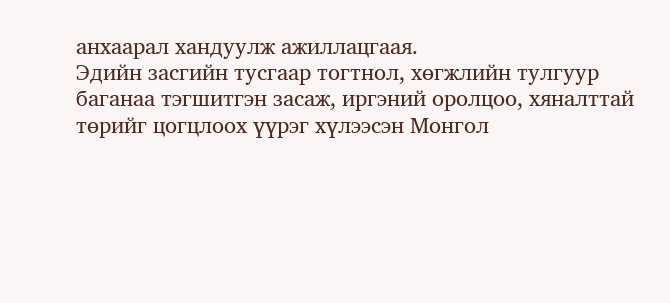анхаарал хандуулж ажиллацгаая.
Эдийн засгийн тусгаар тогтнол, хөгжлийн тулгуур баганаа тэгшитгэн засаж, иргэний оролцоо, хяналттай төрийг цогцлоох үүрэг хүлээсэн Монгол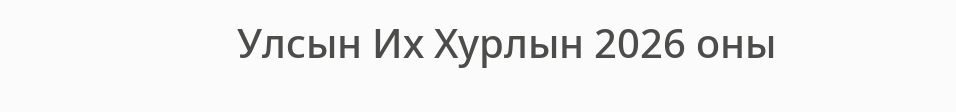Улсын Их Хурлын 2026 оны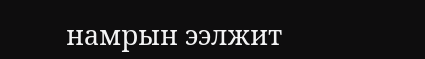намрын ээлжит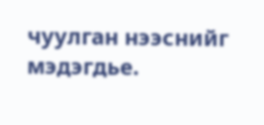чуулган нээснийг мэдэгдье.